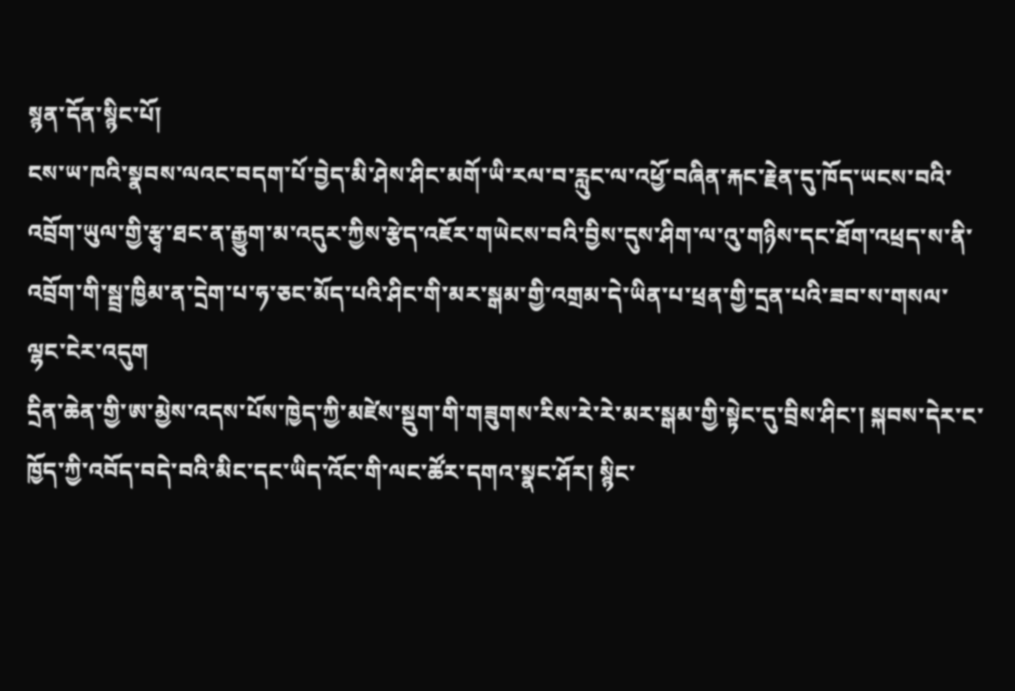སྙན་དོན་སྙིང་པོ།
ངས་ཡ་ཁའི་སྣབས་ལའང་བདག་པོ་བྱེད་མི་ཤེས་ཤིང་མགོ་ཡི་རལ་བ་རླུང་ལ་འཕྱོ་བཞིན་རྐང་རྗེན་དུ་ཁོད་ཡངས་བའི་འབྲོག་ཡུལ་གྱི་རྩྭ་ཐང་ན་རྒྱུག་མ་འདུར་ཀྱིས་རྩེད་འཇོར་གཡེངས་བའི་བྱིས་དུས་ཤིག་ལ་འུ་གཉིས་དང་ཐོག་འཕྲད་ས་ནི་འབྲོག་གི་སྦྲ་ཁྱིམ་ན་དྲེག་པ་ཧ་ཅང་མོད་པའི་ཤིང་གི་མར་སྒམ་གྱི་འགྲམ་དེ་ཡིན་པ་ཕྲན་གྱི་དྲན་པའི་ཟབ་ས་གསལ་ལྷང་ངེར་འདུག
དྲིན་ཆེན་གྱི་ཨ་མྱེས་འདས་པོས་ཁྱེད་ཀྱི་མཛེས་སྡུག་གི་གཟུགས་རིས་རེ་རེ་མར་སྒམ་གྱི་སྟེང་དུ་བྲིས་ཤིང་། སྐབས་དེར་ང་ཁྱོད་ཀྱི་འབོད་བདེ་བའི་མིང་དང་ཡིད་འོང་གི་ལང་ཚོར་དགའ་སྣང་ཤོར། སྙིང་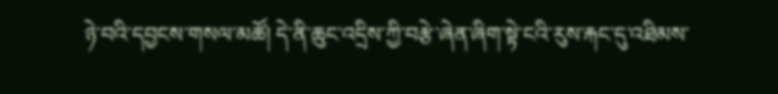ཉེ་བའི་དབྱངས་གསལ་མཚོ། དེ་ནི་ཆུང་འདྲིས་ཀྱི་བརྩེ་ཞེན་ཞིག་སྟེ་ངའི་རུས་རྐང་དུ་འཐིམས་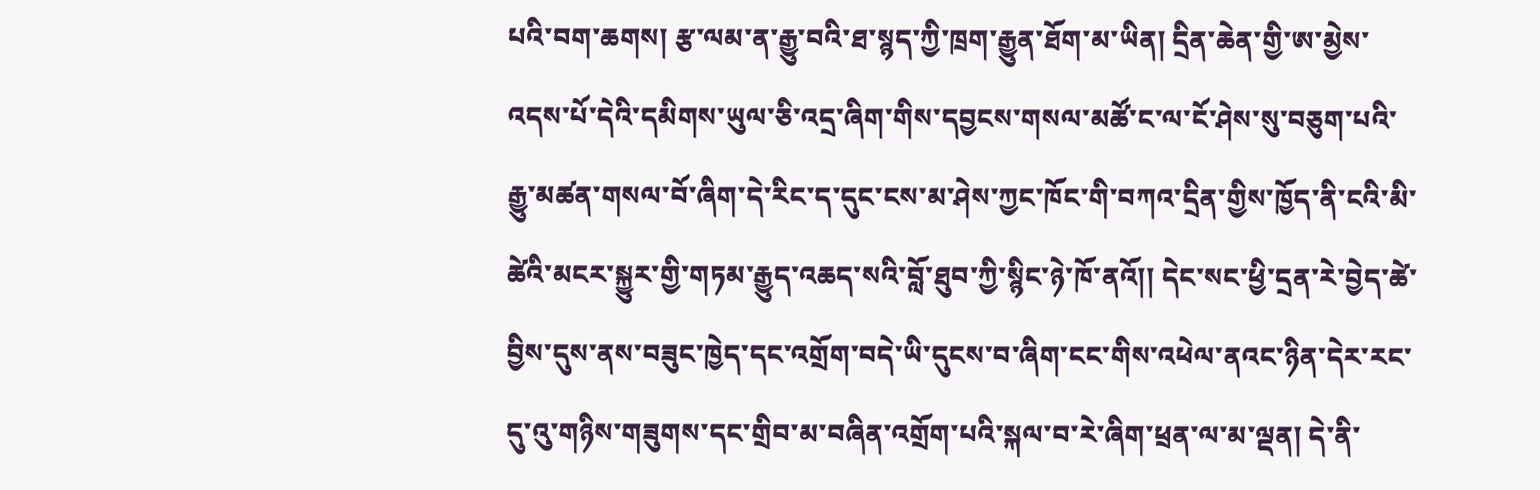པའི་བག་ཆགས། རྩ་ལམ་ན་རྒྱུ་བའི་ཐ་སྙད་ཀྱི་ཁྲག་རྒྱུན་ཐོག་མ་ཡིན། དྲིན་ཆེན་གྱི་ཨ་མྱེས་འདས་པོ་དེའི་དམིགས་ཡུལ་ཅི་འདྲ་ཞིག་གིས་དབྱངས་གསལ་མཚོ་ང་ལ་ངོ་ཤེས་སུ་བཅུག་པའི་རྒྱུ་མཚན་གསལ་བོ་ཞིག་དེ་རིང་ད་དུང་ངས་མ་ཤེས་ཀྱང་ཁོང་གི་བཀའ་དྲིན་གྱིས་ཁྱོད་ནི་ངའི་མི་ཚེའི་མངར་སྐྱུར་གྱི་གཏམ་རྒྱུད་འཆད་སའི་བློ་ཐུབ་ཀྱི་སྙིང་ཉེ་ཁོ་ནའོ།། དེང་སང་ཕྱི་དྲན་རེ་བྱེད་ཚེ་བྱིས་དུས་ནས་བཟུང་ཁྱེད་དང་འགྲོག་བདེ་ཡི་དུངས་བ་ཞིག་ངང་གིས་འཕེལ་ནའང་ཉིན་དེར་རང་དུ་འུ་གཉིས་གཟུགས་དང་གྲིབ་མ་བཞིན་འགྲོག་པའི་སྐལ་བ་རེ་ཞིག་ཕྲན་ལ་མ་ལྡན། དེ་ནི་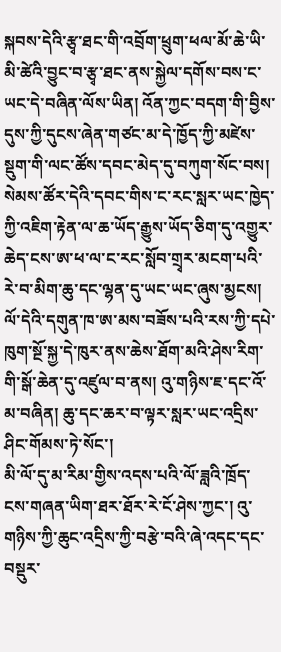སྐབས་དེའི་རྩྭ་ཐང་གི་འབྲོག་ཕྲུག་ཕལ་མོ་ཆེ་ཡི་མི་ཚེའི་བྱུང་བ་རྩྭ་ཐང་ནས་སྐྱེལ་དགོས་བས་ང་ཡང་དེ་བཞིན་ལོས་ཡིན། འོན་ཀྱང་བདག་གི་བྱིས་དུས་ཀྱི་དུངས་ཞེན་གཙང་མ་དེ་ཁྱོད་ཀྱི་མཛེས་སྡུག་གི་ལང་ཚོས་དབང་མེད་དུ་བཀུག་སོང་བས། སེམས་ཚོར་དེའི་དབང་གིས་ང་རང་སླར་ཡང་ཁྱེད་ཀྱི་འཇིག་རྟེན་ལ་ཆ་ཡོད་རྒྱུས་ཡོད་ཅིག་དུ་འགྱུར་ཆེད་ངས་ཨ་ཕ་ལ་ང་རང་སློབ་གྲྭར་མངག་པའི་རེ་བ་མིག་ཆུ་དང་ལྷན་དུ་ཡང་ཡང་ཞུས་མྱངས། ལོ་དེའི་དགུན་ཁ་ཨ་མས་བཟོས་པའི་རས་ཀྱི་དཔེ་ཁུག་སྔོ་སྐྱ་དེ་ཁུར་ནས་ཆེས་ཐོག་མའི་ཤེས་རིག་གི་སྒོ་ཆེན་དུ་འཛུལ་བ་ནས། འུ་གཉིས་ཇ་དང་འོ་མ་བཞིན། ཆུ་དང་ཆར་བ་ལྟར་སླར་ཡང་འདྲིས་ཤིང་གོམས་ཏེ་སོང་།
མི་ལོ་དུ་མ་རིམ་གྱིས་འདས་པའི་ལོ་ཟླའི་ཁྲོད་ངས་གཞན་ཡིག་ཐར་ཐོར་རེ་ངོ་ཤེས་ཀྱང་། འུ་གཉིས་ཀྱི་ཆུང་འདྲིས་ཀྱི་བརྩེ་བའི་ཞེ་འདང་དང་བསྡུར་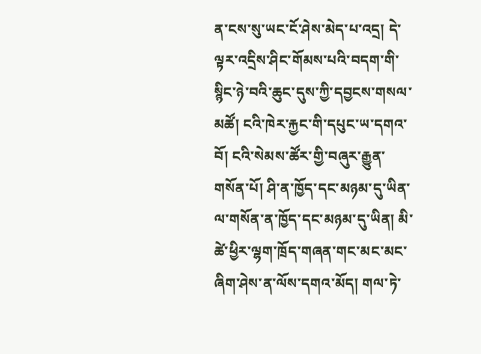ན་ངས་སུ་ཡང་ངོ་ཤེས་མེད་པ་འདྲ། དེ་ལྟར་འདྲིས་ཤིང་གོམས་པའི་བདག་གི་སྙིང་ཉེ་བའི་ཆུང་དུས་ཀྱི་དབྱངས་གསལ་མཚོ། ངའི་ཁེར་རྐྱང་གི་དཔུང་ཡ་དགའ་བོ། ངའི་སེམས་ཚོར་གྱི་བཞུར་རྒྱུན་གསོན་པོ། ཤི་ན་ཁྱོད་དང་མཉམ་དུ་ཡིན་ལ་གསོན་ན་ཁྱོད་དང་མཉམ་དུ་ཡིན། མི་ཚེ་ཕྱིར་ལྷག་ཁྲོད་གཞན་གང་མང་མང་ཞིག་ཤེས་ན་ལོས་དགའ་མོད། གལ་ཏེ་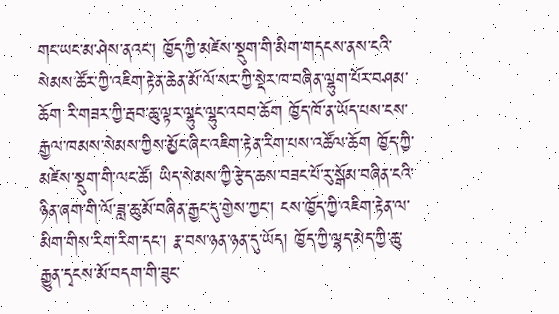གང་ཡང་མ་ཤེས་ནའང་། ཁྱོད་ཀྱི་མཛེས་སྡུག་གི་མིག་གདངས་ནས་ངའི་སེམས་ཚོར་ཀྱི་འཇིག་རྟེན་ཆེན་མོ་ལོ་སར་ཀྱི་སྡེར་ཁ་བཞིན་ལྷུག་པོར་བཤམ་ཆོག རི་གཟར་ཀྱི་རྦབ་ཆུ་ལྟར་ལྷུང་ལྷུང་འབབ་ཆོག ཁྱོད་ཁོ་ན་ཡོད་པས་ངས་རྒྱལ་ཁམས་སེམས་ཀྱིས་མྱོང་ཞིང་འཇིག་རྟེན་རིག་པས་འཚོལ་ཆོག ཁྱོད་ཀྱི་མཛེས་སྡུག་གི་ལང་ཚོ། ཡིད་སེམས་ཀྱི་རྩེད་ཆས་བཟང་པོ་རུ་སྒོམ་བཞིན་ངའི་ཉིན་ཞག་གི་ལོ་ཟླ་ཆུ་མོ་བཞིན་རྒྱང་དུ་གྱེས་ཀྱང་། ངས་ཁྱོད་ཀྱི་འཇིག་རྟེན་ལ་མིག་གིས་རིག་རིག་དང་། རྣ་བས་ཉན་ཉན་དུ་ཡོད། ཁྱོད་ཀྱི་ལྷད་མེད་ཀྱི་ཆུ་རྒྱུན་དྭངས་མོ་བདག་གི་ཟུང་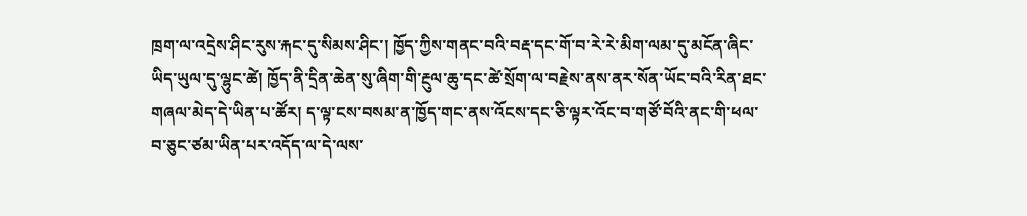ཁྲག་ལ་འདྲེས་ཤིང་རུས་རྐང་དུ་སིམས་ཤིང་། ཁྱོད་ཀྱིས་གནང་བའི་བརྡ་དང་གོ་བ་རེ་རེ་མིག་ལམ་དུ་མངོན་ཞིང་ཡིད་ཡུལ་དུ་ལྷུང་ཚེ། ཁྱོད་ནི་དྲིན་ཆེན་སུ་ཞིག་གི་རྔུལ་ཆུ་དང་ཚེ་སྲོག་ལ་བརྗེས་ནས་ནར་སོན་ཡོང་བའི་རིན་ཐང་གཞལ་མེད་དེ་ཡིན་པ་ཚོར། ད་ལྟ་ངས་བསམ་ན་ཁྱོད་གང་ནས་འོངས་དང་ཅི་ལྟར་འོང་བ་གཙོ་བོའི་ནང་གི་ཕལ་བ་ཅུང་ཙམ་ཡིན་པར་འདོད་ལ་དེ་ལས་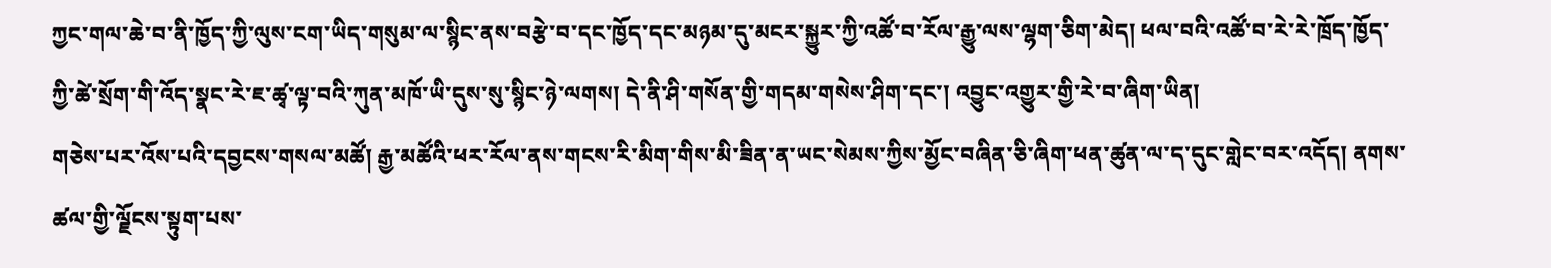ཀྱང་གལ་ཆེ་བ་ནི་ཁྱོད་ཀྱི་ལུས་ངག་ཡིད་གསུམ་ལ་སྙིང་ནས་བརྩེ་བ་དང་ཁྱོད་དང་མཉམ་དུ་མངར་སྐྱུར་ཀྱི་འཚོ་བ་རོལ་རྒྱུ་ལས་ལྷག་ཅིག་མེད། ཕལ་བའི་འཚོ་བ་རེ་རེ་ཁྲོད་ཁྱོད་ཀྱི་ཚེ་སྲོག་གི་འོད་སྣང་རེ་ཇ་ཚྭ་ལྟ་བའི་ཀུན་མཁོ་ཡི་དུས་སུ་སྙིང་ཉེ་ལགས། དེ་ནི་ཤི་གསོན་གྱི་གདམ་གསེས་ཤིག་དང་། འབྱུང་འགྱུར་གྱི་རེ་བ་ཞིག་ཡིན།
གཅེས་པར་འོས་པའི་དབྱངས་གསལ་མཚོ། རྒྱ་མཚོའི་ཕར་རོལ་ནས་གངས་རི་མིག་གིས་མི་ཟིན་ན་ཡང་སེམས་ཀྱིས་མྱོང་བཞིན་ཅི་ཞིག་ཕན་ཚུན་ལ་ད་དུང་གླེང་བར་འདོད། ནགས་ཚལ་གྱི་ལྗོངས་སྟུག་པས་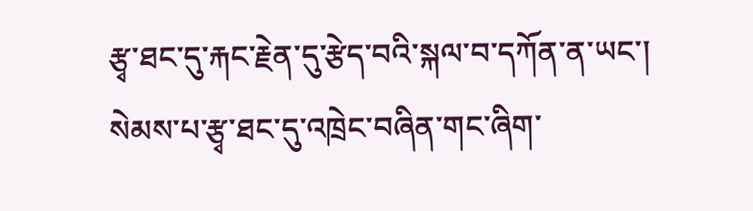རྩྭ་ཐང་དུ་རྐང་རྗེན་དུ་རྩེད་བའི་སྐལ་བ་དཀོན་ན་ཡང་། སེམས་པ་རྩྭ་ཐང་དུ་འཁྲེང་བཞིན་གང་ཞིག་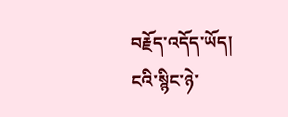བརྗོད་འདོད་ཡོད། ངའི་སྙིང་ཉེ་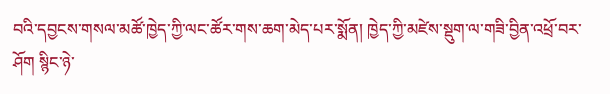བའི་དབྱངས་གསལ་མཚོ་ཁྱེད་ཀྱི་ལང་ཚོར་གས་ཆག་མེད་པར་སྨོན། ཁྱེད་ཀྱི་མཛེས་སྡུག་ལ་གཟི་བྱིན་འཕྲོ་བར་ཤོག སྙིང་ཉེ་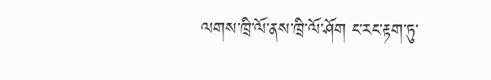ལགས་ཁྲི་ལོ་ནས་ཁྲི་ལོ་ཤོག ང་རང་རྟག་ཏུ་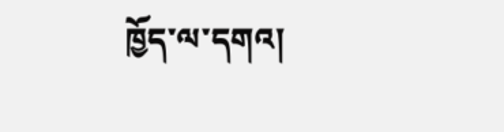ཁྱོད་ལ་དགའ།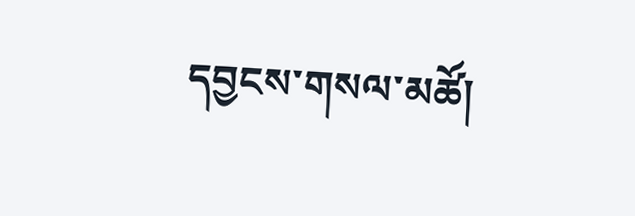དབྱངས་གསལ་མཚོ།